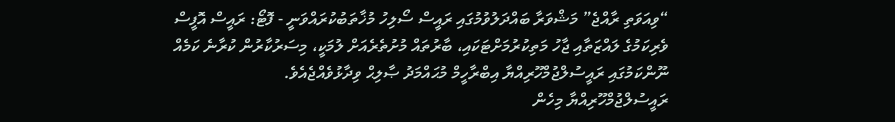“ވިއަވަތި ރާއްޖެ” މަޝްވަރާ ބައްދަލުވުމުގައި ރައީސް ސޯލިހު މުޚާތަބުކުރައްވަނީ - ފޮޓޯ: ރައީސް އޮފީސް
ވެރިކަމުގެ ލައްޒަތާއި ޖާހު މަތިކުރުމަށްޓަކައި، ބާރުތައް މުށުތެރެއަށް ލުމަކީ، މިސަރުކާރުން ކުރާނެ ކަމެއް ނޫންކަމުގައި ރައީސުލްޖުމްހޫރިއްޔާ އިބްރާހީމް މުޙައްމަދު ޞާލިޙް ވިދާޅުވެއްޖެއެވެ.
ރައީސުލްޖުމްހޫރިއްޔާ މިހެން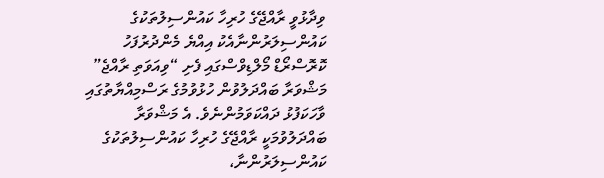ވިދާޅުވީ ރާއްޖޭގެ ހުރިހާ ކައުންސިލުތަކުގެ ކައުންސިލަރުންނާއެކު އިއްޔެ މެންދުރުފަހު ކޮރޮސްރޯޑް މޯލްޑިވްސްގައި ފެށި “ވިއަވަތި ރާއްޖެ” މަޝްވަރާ ބައްދަލުވުން ހުޅުވުމުގެ ރަސްމިއްޔާތުގައި ވާހަކަފުޅު ދައްކަވަމުންނެވެ. އެ މަޝްވަރާ ބައްދަލުވުމަކީ ރާއްޖޭގެ ހުރިހާ ކައުންސިލުތަކުގެ ކައުންސިލަރުންނާ،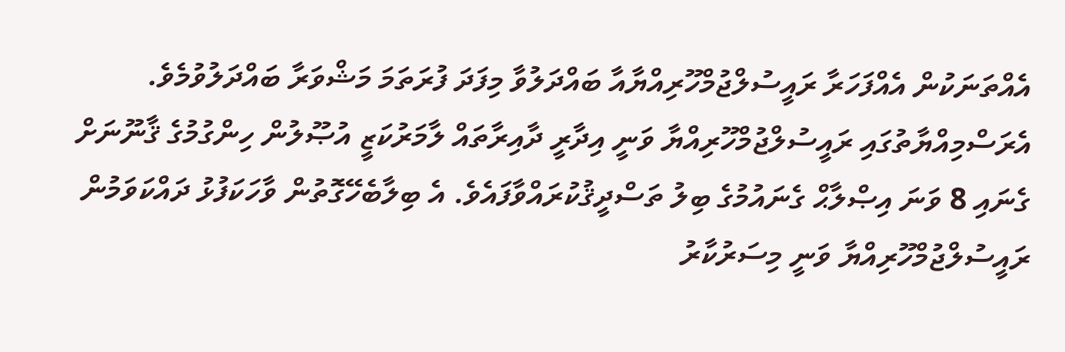އެއްތަނަކުން އެއްފަހަރާ ރައީސުލްޖުމްހޫރިއްޔާއާ ބައްދަލުވާ މިފަދަ ފުރަތަމަ މަޝްވަރާ ބައްދަލުވުމެވެ.
އެރަސްމިއްޔާތުގައި ރައީސުލްޖުމްހޫރިއްޔާ ވަނީ އިދާރީ ދާއިރާތައް ލާމަރުކަޒީ އުޞޫލުން ހިންގުމުގެ ޤާނޫނަށް ގެނައި 8 ވަނަ އިޞްލާޙް ގެނައުމުގެ ބިލު ތަސްދީޤުކުރައްވާފައެވެ. އެ ބިލާބެހޭގޮތުން ވާހަކަފުޅު ދައްކަވަމުން ރައީސުލްޖުމްހޫރިއްޔާ ވަނީ މިސަރުކާރު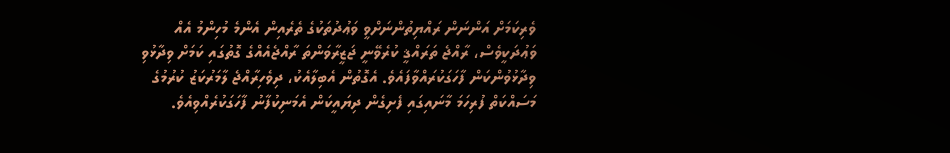ވެރިކަމަށް އަންނަން ރައްޔިތުންނަށްވީ ވަޢުދުތަކުގެ ތެރެއިން އެންމެ މުހިންމު އެއް ވަޢުދަކީވެސް، ރާއްޖެ ތަރައްޤީ ކުރެވޭނީ ޖަޒީރާވަންތަ ރާއްޖެއެއްގެ ގޮތުގައި ކަމަށް ވިދާޅުވި ވިދާޅުވުންކަން ފާހަގަކުރައްވާފައެވެ. އެގޮތުން އެބިލާއެކު، ދިވެހިރާއްޖެ ލާމަރުކަޒު ކުރުމުގެ މަސައްކަތް ފުރިހަމަ މާނައިގައި ފެށިގެން ދިޔައީކަން އެމަނިކުފާނު ފާހަގަކުރެއްވިއެވެ.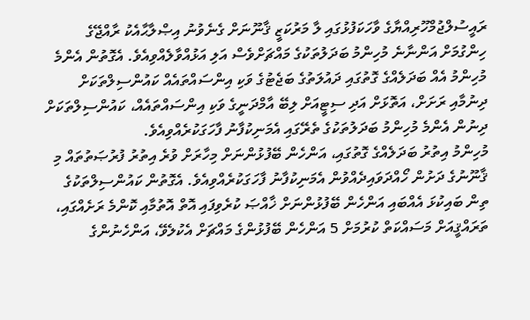ރައީސުލްޖުމްހޫރިއްޔާގެ ވާހަކަފުޅުގައި ލާ މަރުކަޒީ ޤާނޫނަށް ގެނެވުނު އިޞްލާޙާއެކު ރާއްޖޭގެ ހިންގުމަށް އަންނާނެ މުހިންމު ބަދަލުތަކުގެ މައްޗަށްވެސް އަލި އަޅުއްވާލެއްވިއެވެ. އެގޮތުން އެންމެ މުހިންމު އެއް ބަދަލެއްގެ ގޮތުގައި ދައުލަތުގެ ބަޖެޓުގެ ވަކި އިންސައްތައެއް ކައުންސިލްތަކަށް ދިނުމާއި ރަށަށް، އަތޮޅަށް އަދި ސިޓީއަށް ލިބޭ އާމްދަނީގެ ވަކި އިންސައްތައެއް، ކައުންސިލްތަކަށް ދިނުން އެންމެ މުހިންމު ބަދަލުތަކުގެ ތެރޭގައި އެމަނިކުފާނު ފާހަގަކުރެއްވިއެވެ.
މުހިންމު އިތުރު ބަދަލެއްގެ ގޮތުގައި، އަންހެން ބޭފުޅުންނަށް މިހާރަށް ވުރެ އިތުރު ފުރުޞަތުތައް މި ޤާނޫނުގެ ދަށުން ހޯއްދަވައިދެއްވުން އެމަނިކުފާނު ފާހަގަކުރެއްވިއެވެ. އެގޮތުން ކައުންސިލްތަކުގެ ތިން ބައިކުޅަ އެއްބައި އަންހެން ބޭފުޅުންނަށް ޚާއްޞަ ކުރެވިފައި އޮތް އޮތުމާއި ކޮންމެ ރަށެއްގައި، ތަރައްޤީއަށް މަސައްކަތް ކުރުމަށް 5 އަންހެން ބޭފުޅުންގެ މައްޗަށް އެކުލެވޭ، އަންހެނުންގެ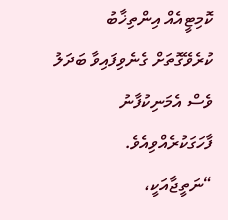ކޮމިޓީއެއް އިންތިޚާބު ކުރެވޭގޮތަށް ގެނެވިފައިވާ ބަދަލު ވެސް އެމަނިކުފާނު ފާހަގަކުރެއްވިއެވެ.
“ނަތީޖާއަކީ،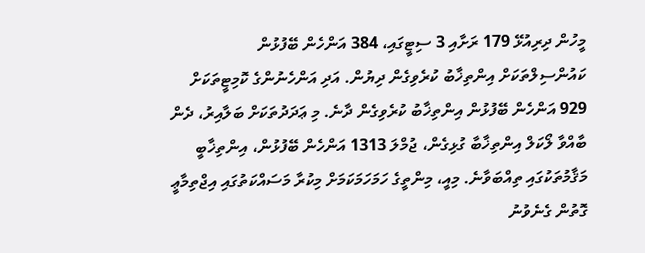މީހުން ދިރިއުޅޭ 179 ރަށާއި 3 ސިޓީގައި، 384 އަންހެން ބޭފުޅުން ކައުންސިލްތަކަށް އިންތިޚާބު ކުރެވިގެން ދިޔުން. އަދި އަންހެނުންގެ ކޮމިޓީތަކަށް 929 އަންހެން ބޭފުޅުން އިންތިޚާބު ކުރެވިގެން ދާނެ. މި ޢަދަދުތަކަށް ބަލާއިރު، ދެން ބާއްވާ ލޯކަލް އިންތިޚާބާ ގުޅިގެން، ޖުމްލަ 1313 އަންހެން ބޭފުޅުން، އިންތިޚާބީ މަޤާމުތަކުގައި ތިއްބަވާނެ. މިއީ، މިންތީގެ ހަމަހަމަކަމަށް މިކުރާ މަސައްކަތުގައި އިޖްތިމާޢީ ގޮތުން ގެނެވުނު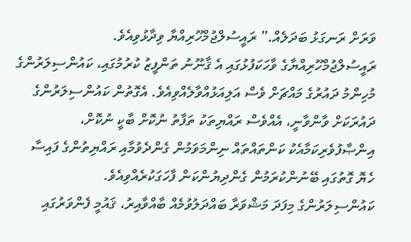ވަރަށް ރަނގަޅު ބަދަލެއް.” ރައީސުލްޖުމްހޫރިއްޔާ ވިދާޅުވިއެވެ.
ރައީސުލްޖުމްހޫރިއްޔާގެ ވާހަކަފުޅުގައި އެ ޤާނޫނު ތަންފީޒު ކުރުމުގައި، ކައުންސިލަރުންގެ މުހިންމު ދައުރުގެ މައްޗަށް ވެސް އަލިއަޅުއްވާލެއްވިއެވެ. އެގޮތުން ކައުންސިލަރުންގެ ދައުރަކަށް ވާންވާނީ، އެއްވެސް ރައްޔިތަކު ތަފާތު ނުކޮށް ބާކީ ނުކޮށް، އިންޞާފުވެރިކަމާއެކު ކަންތައްތައް ނިންމަވަމުން ގެންދެވުމާއި ރައްޔިތުންގެ ފައިސާ ހެޔޮ ގޮތުގައި ބޭނުންކުރަމުން ގެންދިޔުންކަން ފާހަގަކުރެއްވިއެވެ.
ކައުންސިލަރުންގެ މިފަދަ މަޝްވަރާ ބައްދަލުވުމެއް ބާއްވާއިރު، ޤައުމީ ފެންވަރުގައި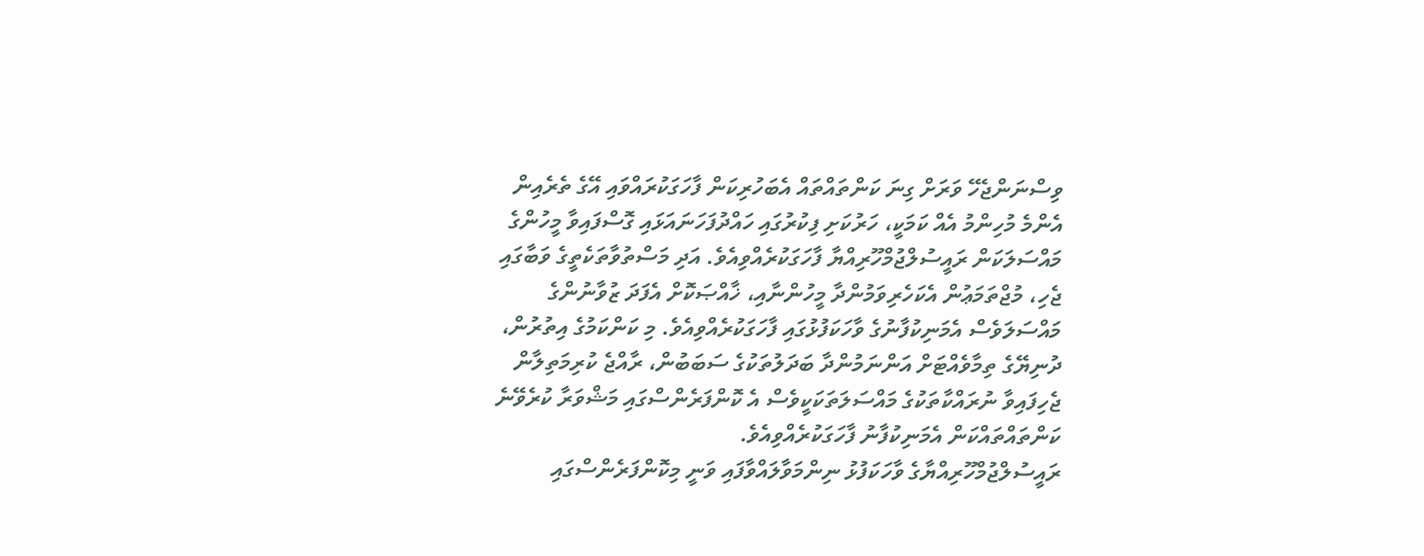ވިސްނަންޖެހޭ ވަރަށް ގިނަ ކަންތައްތައް އެބަހުރިކަން ފާހަގަކުރައްވައި އޭގެ ތެރެއިން އެންމެ މުހިންމު އެއް ކަމަކީ، ހަރުކަށި ފިކުރުގައި ހައްދުފަހަނައަޅައި ގޮސްފައިވާ މީހުންގެ މައްސަލަކަން ރައީސުލްޖުމްހޫރިއްޔާ ފާހަގަކުރެއްވިއެވެ. އަދި މަސްތުވާތަކެތީގެ ވަބާގައި ޖެހި، މުޖްތަމަޢުން އެކަހެރިވަމުންދާ މީހުންނާއި، ޚާއްޞަކޮށް އެފަދަ ޒުވާނުންގެ މައްސަލަވެސް އެމަނިކުފާނުގެ ވާހަކަފުޅުގައި ފާހަގަކުރެއްވިއެވެ. މި ކަންކަމުގެ އިތުރުން، ދުނިޔޭގެ ތިމާވެއްޓަށް އަންނަމުންދާ ބަދަލުތަކުގެ ސަބަބުން، ރާއްޖެ ކުރިމަތިލާން ޖެހިފައިވާ ނުރައްކާތަކުގެ މައްސަލަތަކަކީވެސް އެ ކޮންފަރެންސްގައި މަޝްވަރާ ކުރެވޭނެ ކަންތައްތައްކަން އެމަނިކުފާނު ފާހަގަކުރެއްވިއެވެ.
ރައީސުލްޖުމްހޫރިއްޔާގެ ވާހަކަފުޅު ނިންމަވާލައްވާފައި ވަނީ މިކޮންފަރެންސްގައި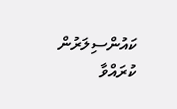ކައުންސިލަރުން ކުރައްވާ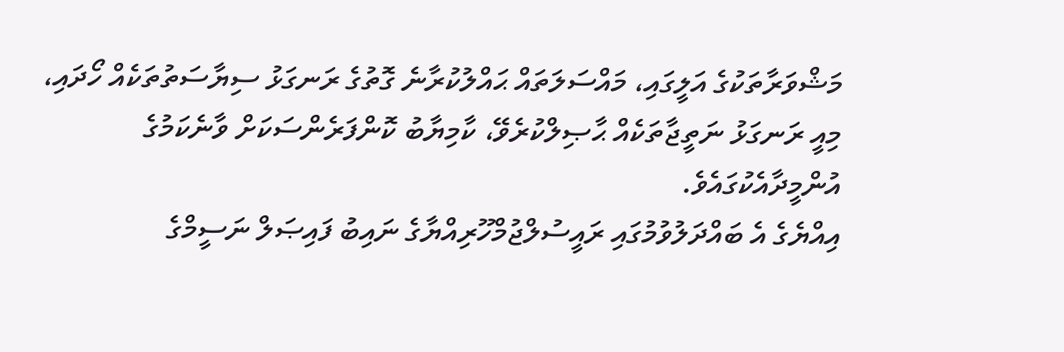މަޝްވަރާތަކުގެ އަލީގައި، މައްސަލަތައް ޙައްލުކުރާނެ ގޮތުގެ ރަނގަޅު ސިޔާސަތުތަކެއް ހޯދައި، މިއީ ރަނގަޅު ނަތީޖާތަކެއް ޙާޞިލްކުރެވޭ، ކާމިޔާބު ކޮންފަރެންސަކަށް ވާނެކަމުގެ އުންމީދާއެކުގައެވެ.
އިއްޔެގެ އެ ބައްދަލުވުމުގައި ރައީސުލްޖުމްހޫރިއްޔާގެ ނައިބު ފައިޞަލް ނަސީމްގެ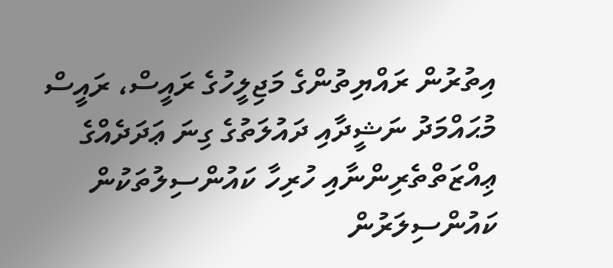އިތުރުން ރައްޔިތުންގެ މަޖިލީހުގެ ރައީސް، ރައީސް މުޙައްމަދު ނަޝީދާއި ދައުލަތުގެ ގިނަ ޢަދަދެއްގެ ޢިއްޒަތްތެރިންނާއި ހުރިހާ ކައުންސިލުތަކުން ކައުންސިލަރުން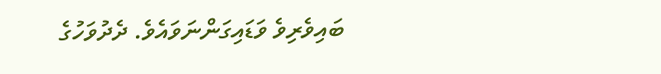ބައިވެރިވެ ވަޑައިގަންނަވައެވެ. ދެދުވަހުގެ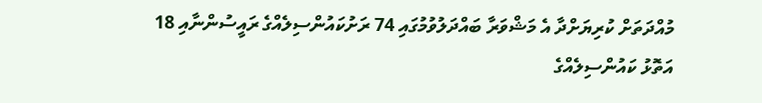މުއްދަތަށް ކުރިޔަށްދާ އެ މަޝްވަރާ ބައްދަލުވުމުގައި 74 ރަށުކައުންސިލެއްގެ ރައީސުންނާއި 18 އަތޮޅު ކައުންސިލެއްގެ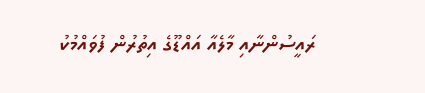ރައީސުންނާއި މާލެއާ އައްޑޫގެ އިތުރުން ފުވައްމުކު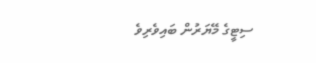ސިޓީގެ މޭޔަރުން ބައިވެރިވެ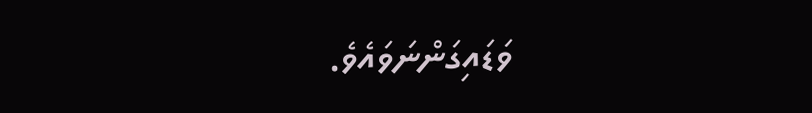ވަޑައިގަންނަވައެވެ.